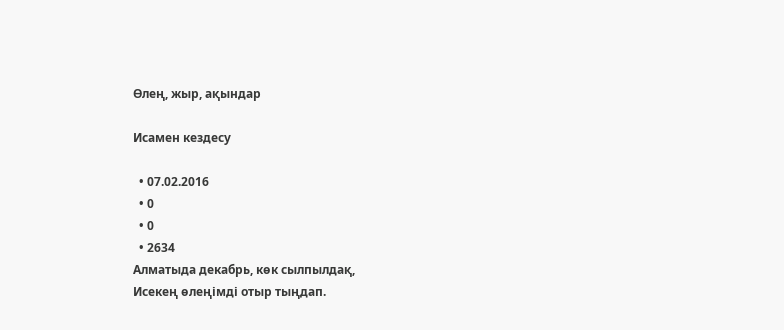Өлең, жыр, ақындар

Исамен кездесу

  • 07.02.2016
  • 0
  • 0
  • 2634
Алматыда декабрь, көк сылпылдақ,
Исекең өлеңімді отыр тыңдап.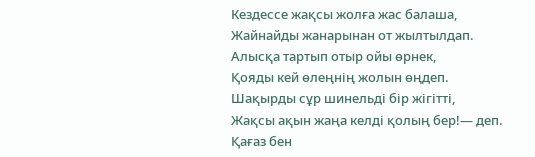Кездессе жақсы жолға жас балаша,
Жайнайды жанарынан от жылтылдап.
Алысқа тартып отыр ойы өрнек,
Қояды кей өлеңнің жолын өңдеп.
Шақырды сұр шинельді бір жігітті,
Жақсы ақын жаңа келді қолың бер!— деп.
Қағаз бен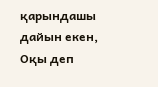қарындашы дайын екен,
Оқы деп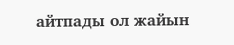айтпады ол жайын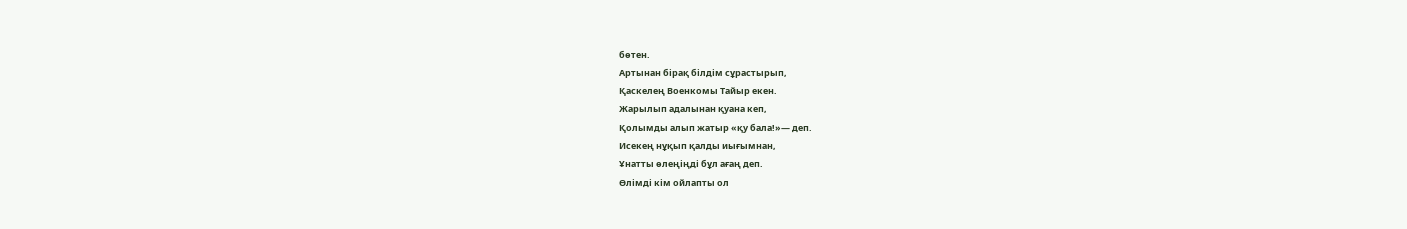бөтен.
Артынан бірақ білдім сұрастырып,
Қаскелең Военкомы Тайыр екен.
Жарылып адалынан қуана кеп,
Қолымды алып жатыр «қу бала!»— деп.
Исекең нұқып қалды иығымнан,
Ұнатты өлеңіңді бұл ағаң деп.
Өлімді кім ойлапты ол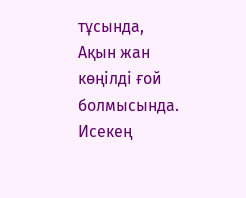тұсында,
Ақын жан көңілді ғой болмысында.
Исекең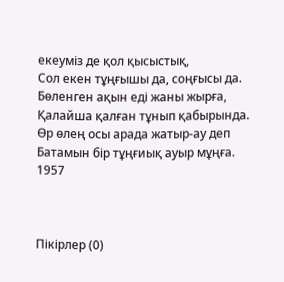екеуміз де қол қысыстық,
Сол екен тұңғышы да, соңғысы да.
Бөленген ақын еді жаны жырға,
Қалайша қалған тұнып қабырында.
Өр өлең осы арада жатыр-ау деп
Батамын бір тұңғиық ауыр мұңға.
1957



Пікірлер (0)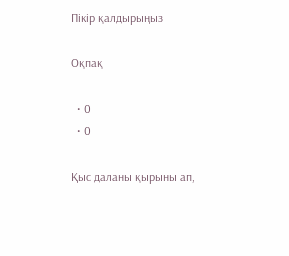Пікір қалдырыңыз

Оқпақ

  • 0
  • 0

Қыс даланы қырыны ап,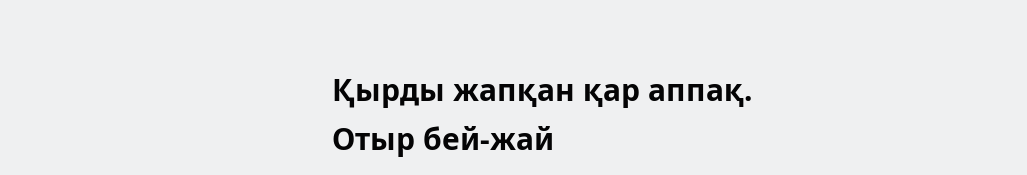Қырды жапқан қар аппақ.
Отыр бей-жай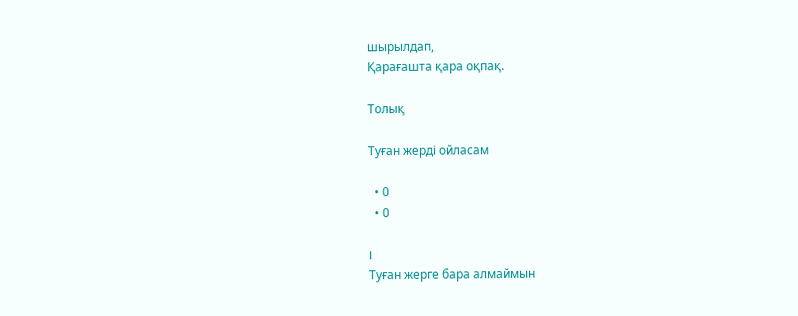шырылдап,
Қарағашта қара оқпақ.

Толық

Туған жерді ойласам

  • 0
  • 0

I
Туған жерге бара алмаймын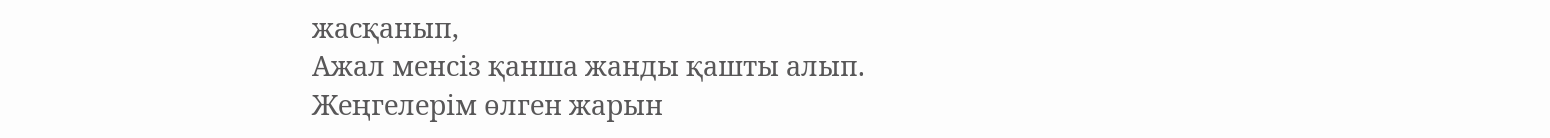жасқанып,
Ажал менсіз қанша жанды қашты алып.
Жеңгелерім өлген жарын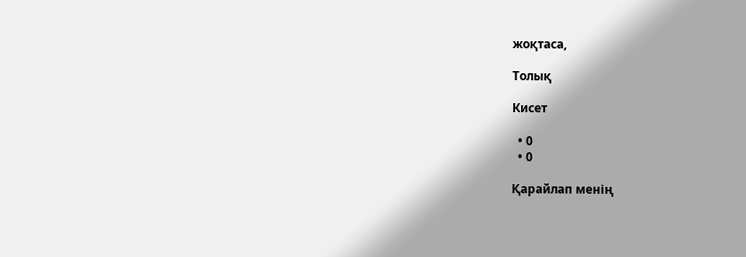жоқтаса,

Толық

Кисет

  • 0
  • 0

Қарайлап менің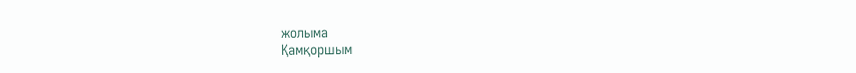жолыма
Қамқоршым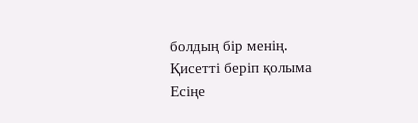болдың бір менің.
Қисетті беріп қолыма
Есіңе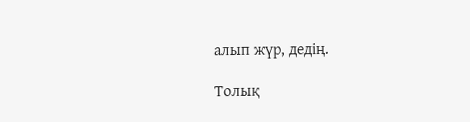алып жүр, дедің.

Толық